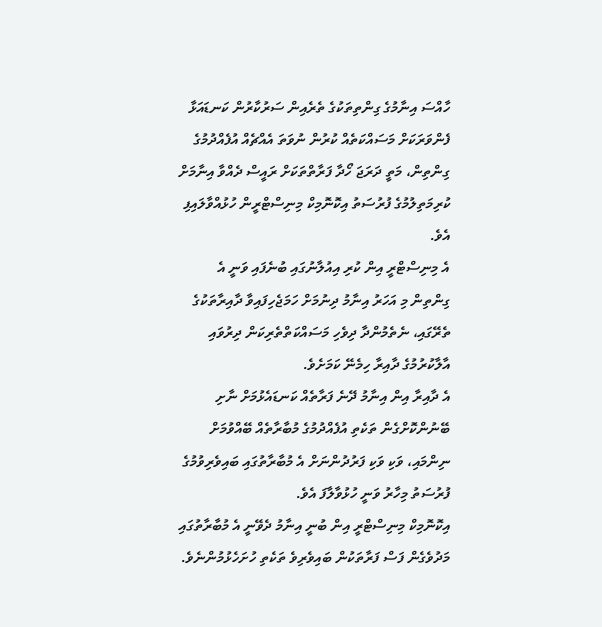ހާއްސަ އިނާމުގެ ގިންތިތަކުގެ ތެރެއިން ސަރުކާރުން ކަނޑައަޅާ ފެންވަރަކަށް މަސައްކަތެއް ކުރުން ނުވަތަ އެއްޗެއް އުފެއްދުމުގެ ގިންތިން، މަތީ ދަރަޖަ ހޯދާ ފަރާތްތަކަށް ރައީސް ދެއްވާ އިނާމަށް ކުރިމަތިލުމުގެ ފުރުސަތު އިކޮނޮމިކް މިނިސްޓްރީން ހުޅުއްވާލައިފި އެވެ.
އެ މިނިސްޓްރީ އިން ކުރި އިއުލާނުގައި ބުނެފައި ވަނީ އެ ގިންތިން މި އަހަރު އިނާމު ދިނުމަށް ހަމަޖެހިފައިވާ ދާއިރާތަކުގެ ތެރޭގައި، ނެތެމުންދާ ދިވެހި މަސައްކަތްތެރިކަން ދިރުވައި އާލާކުރުމުގެ ދާއިރާ ހިމެނޭ ކަމަށެވެ.
އެ ދާއިރާ އިން އިނާމު ދޭނެ ފަރާތެއް ކަނޑައެޅުމަށް ނާށި ބޭނުންކޮށްގެން ތަކެތި އުފެއްދުމުގެ މުބާރާތެއް ބޭއްވުމަށް ނިންމައި، ވަކި ވަކި ފަރުދުންނަށް އެ މުބާރާތުގައި ބައިވެރިވުމުގެ ފުރުސަތު މިހާރު ވަނީ ހުޅުވާލާފަ އެވެ.
އިކޮނޮމިކް މިނިސްޓްރީ އިން ބުނީ އިނާމު ދެވޭނީ އެ މުބާރާތުގައި މަދުވެގެން ފަސް ފަރާތަކުން ބައިވެރިވެ ތަކެތި ހުށަހެޅުމުންނެވެ.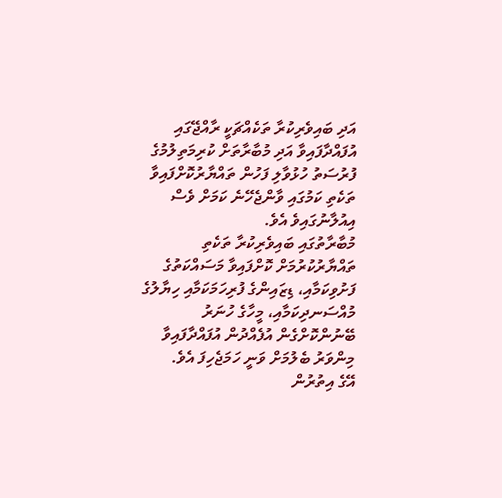އަދި ބައިވެރިކުރާ ތަކެއްޗަކީ ރާއްޖޭގައި އުފައްދާފައިވާ އަދި މުބާރާތަށް ކުރިމަތިލުމުގެ ފުރުސަތު ހުޅުވާލި ފަހުން ތައްޔާރުކޮށްފައިވާ ތަކެތި ކަމުގައި ވާންޖެހޭނެ ކަމަށް ވެސް އިއުލާނުގައިވެ އެވެ.
މުބާރާތުގައި ބައިވެރިކުރާ ތަކެތި ތައްޔާރުކުރުމަށް ކޮށްފައިވާ މަސައްކަތުގެ ފަށުވިކަމާއި، ޑިޒައިންގެ ފުރިހަމަކަމާއި ހިޔާލުގެ މުއްސަނދިކަމާއި، މީހާގެ ހުނަރު ބޭނުންކޮށްގެން އުފެއްދުން އުފައްދާފައިވާ މިންވަރު ބެލުމަށް ވަނީ ހަމަޖެހިފަ އެވެ.
އޭގެ އިތުރުން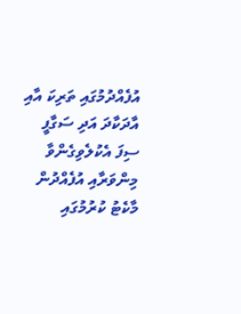އުފެއްދުމުގައި ތަރިކަ އާއި އާދަކާދަ އަދި ސަގާފީ ސިފަ އެކުލެވިގެންވާ މިންވަރާއި އުފެއްދުން މާކެޓު ކުރުމުގައި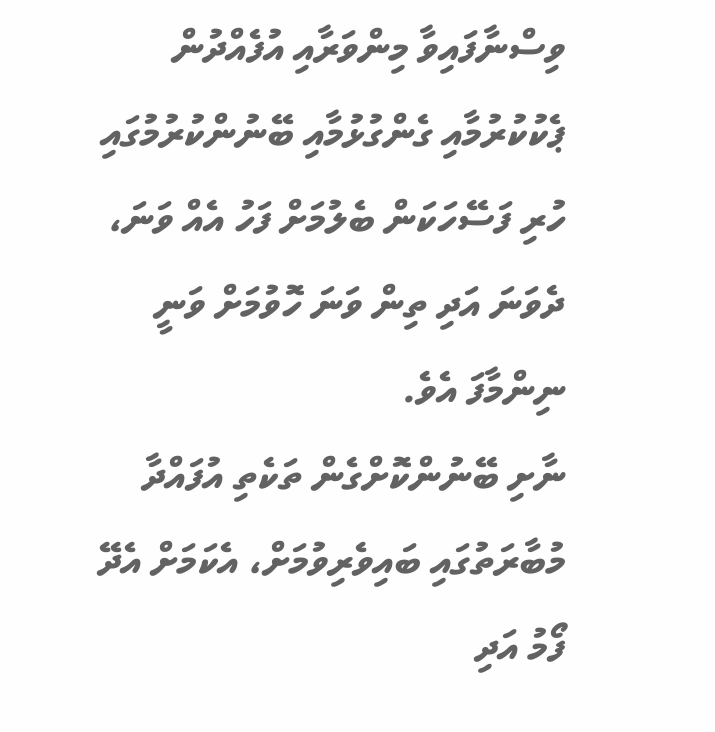ވިސްނާފައިވާ މިންވަރާއި އުފެއްދުން ޕެކުކުރުމާއި ގެންގުޅުމާއި ބޭނުންކުރުމުގައި ހުރި ފަސޭހަކަން ބެލުމަށް ފަހު އެއް ވަނަ، ދެވަނަ އަދި ތިން ވަނަ ހޮވުމަށް ވަނީ ނިންމާފަ އެވެ.
ނާށި ބޭނުންކޮށްގެން ތަކެތި އުފައްދާ މުބާރަތުގައި ބައިވެރިވުމަށް، އެކަމަށް އެދޭ ފޯމު އަދި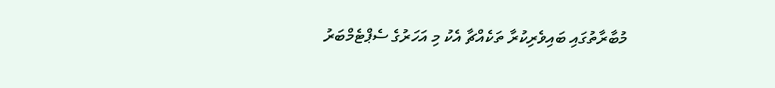މުބާރާތުގައި ބައިވެރިކުރާ ތަކެއްޗާ އެކު މި އަހަރުގެ ސެޕްޓެމްބަރު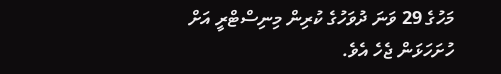މަހުގެ 29 ވަނަ ދުވަހުގެ ކުރިން މިނިސްޓްރީ އަށް ހުށަހަޅަން ޖެހެ އެވެ.